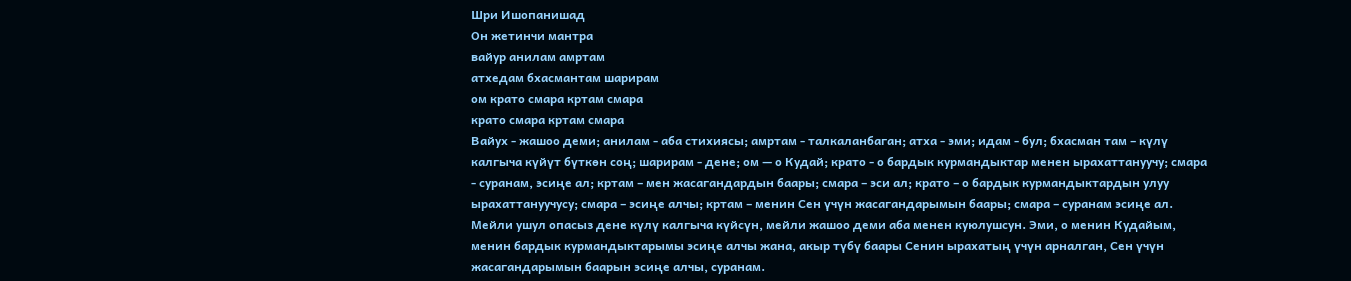Шри Ишопанишад
Он жетинчи мантра
вайур анилам амртам
атхедам бхасмантам шарирам
ом крато смара кртам смара
крато смара кртам смара
Вайух - жашоо деми; анилам - аба стихиясы; амртам - талкаланбаган; атха - эми; идам - бул; бхасман там – күлү калгыча күйүт бүткөн соң; шарирам - дене; ом — о Кудай; крато - о бардык курмандыктар менен ырахаттануучу; смара - суранам, эсиңе ал; кртам – мен жасагандардын баары; смара – эси ал; крато – о бардык курмандыктардын улуу ырахаттануучусу; смара – эсиңе алчы; кртам – менин Сен үчүн жасагандарымын баары; смара – суранам эсиңе ал.
Мейли ушул опасыз дене күлү калгыча күйсүн, мейли жашоо деми аба менен куюлушсун. Эми, о менин Кудайым, менин бардык курмандыктарымы эсиңе алчы жана, акыр түбү баары Сенин ырахатың үчүн арналган, Сен үчүн жасагандарымын баарын эсиңе алчы, суранам.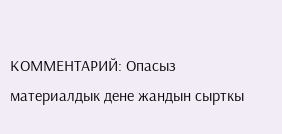КОММЕНТАРИЙ: Опасыз материалдык дене жандын сырткы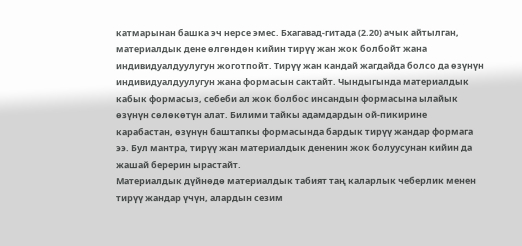катмарынан башка эч нерсе эмес. Бхагавад-гитада (2.20) ачык айтылган, материалдык дене өлгөндөн кийин тирүү жан жок болбойт жана индивидуалдуулугун жоготпойт. Тирүү жан кандай жагдайда болсо да өзүнүн индивидуалдуулугун жана формасын сактайт. Чындыгында материалдык кабык формасыз, себеби ал жок болбос инсандын формасына ылайык өзүнүн сөлөкөтүн алат. Билими тайкы адамдардын ой-пикирине карабастан, өзүнүн баштапкы формасында бардык тирүү жандар формага ээ. Бул мантра, тирүү жан материалдык дененин жок болуусунан кийин да жашай берерин ырастайт.
Материалдык дүйнөдө материалдык табият таң каларлык чеберлик менен тирүү жандар үчүн, алардын сезим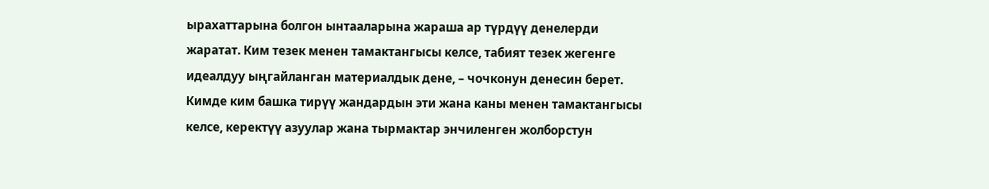ырахаттарына болгон ынтааларына жараша ар түрдүү денелерди жаратат. Ким тезек менен тамактангысы келсе, табият тезек жегенге идеалдуу ыңгайланган материалдык дене, – чочконун денесин берет. Кимде ким башка тирүү жандардын эти жана каны менен тамактангысы келсе, керектүү азуулар жана тырмактар энчиленген жолборстун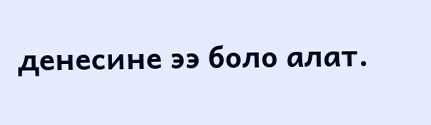денесине ээ боло алат.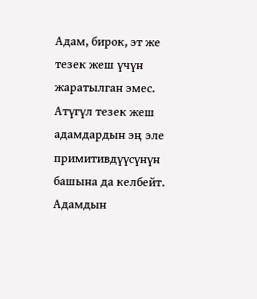Адам, бирок, эт же тезек жеш үчүн жаратылган эмес. Атүгүл тезек жеш адамдардын эң эле примитивдүүсүнүн башына да келбейт. Адамдын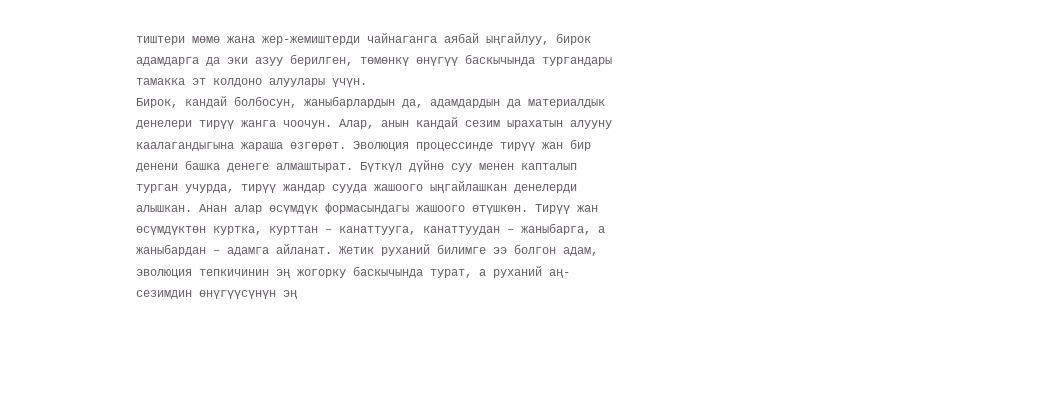тиштери мөмө жана жер-жемиштерди чайнаганга аябай ыңгайлуу, бирок адамдарга да эки азуу берилген, төмөнкү өнүгүү баскычында тургандары тамакка эт колдоно алуулары үчүн.
Бирок, кандай болбосун, жаныбарлардын да, адамдардын да материалдык денелери тирүү жанга чоочун. Алар, анын кандай сезим ырахатын алууну каалагандыгына жараша өзгөрөт. Эволюция процессинде тирүү жан бир денени башка денеге алмаштырат. Бүткүл дүйнө суу менен капталып турган учурда, тирүү жандар сууда жашоого ыңгайлашкан денелерди алышкан. Анан алар өсүмдүк формасындагы жашоого өтүшкөн. Тирүү жан өсүмдүктөн куртка, курттан – канаттууга, канаттуудан – жаныбарга, а жаныбардан – адамга айланат. Жетик руханий билимге ээ болгон адам, эволюция тепкичинин эң жогорку баскычында турат, а руханий аң-сезимдин өнүгүүсүнүн эң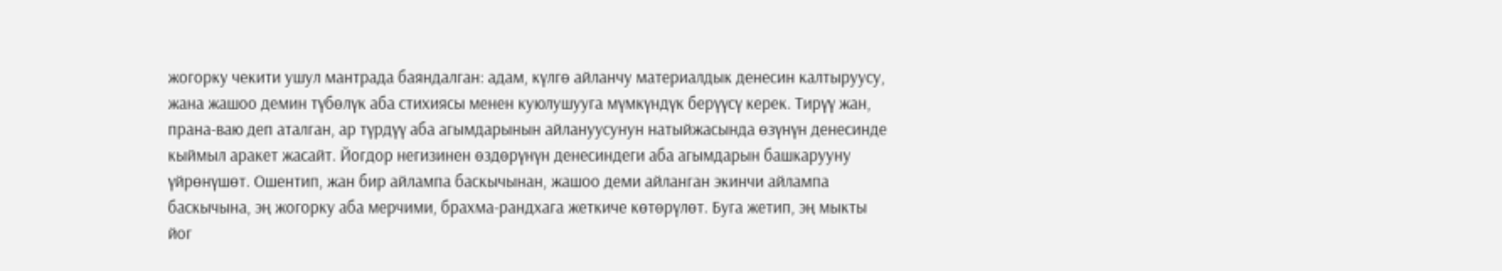жогорку чекити ушул мантрада баяндалган: адам, күлгө айланчу материалдык денесин калтыруусу, жана жашоо демин түбөлүк аба стихиясы менен куюлушууга мүмкүндүк берүүсү керек. Тирүү жан, прана-ваю деп аталган, ар түрдүү аба агымдарынын айлануусунун натыйжасында өзүнүн денесинде кыймыл аракет жасайт. Йогдор негизинен өздөрүнүн денесиндеги аба агымдарын башкарууну үйрөнүшөт. Ошентип, жан бир айлампа баскычынан, жашоо деми айланган экинчи айлампа баскычына, эң жогорку аба мерчими, брахма-рандхага жеткиче көтөрүлөт. Буга жетип, эң мыкты йог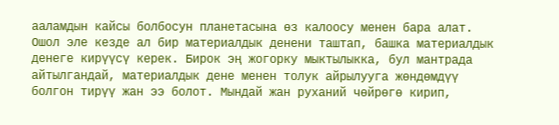ааламдын кайсы болбосун планетасына өз калоосу менен бара алат. Ошол эле кезде ал бир материалдык денени таштап, башка материалдык денеге кирүүсү керек. Бирок эң жогорку мыктылыкка, бул мантрада айтылгандай, материалдык дене менен толук айрылууга жөндөмдүү болгон тирүү жан ээ болот. Мындай жан руханий чөйрөгө кирип,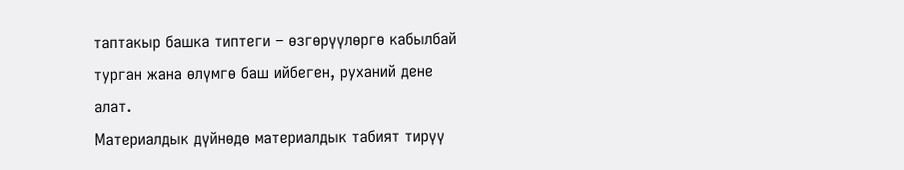таптакыр башка типтеги – өзгөрүүлөргө кабылбай турган жана өлүмгө баш ийбеген, руханий дене алат.
Материалдык дүйнөдө материалдык табият тирүү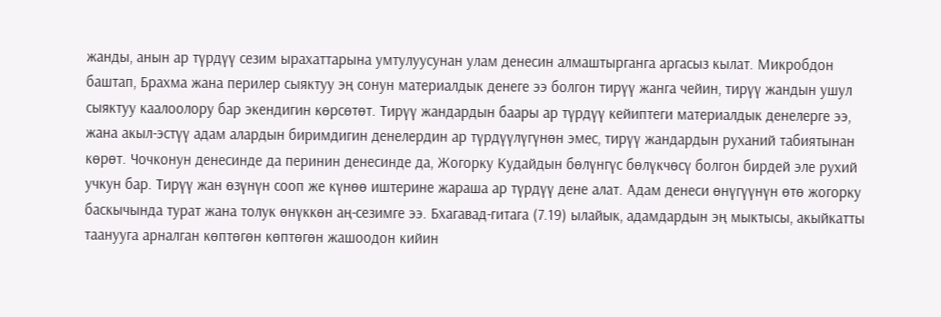жанды, анын ар түрдүү сезим ырахаттарына умтулуусунан улам денесин алмаштырганга аргасыз кылат. Микробдон баштап, Брахма жана перилер сыяктуу эң сонун материалдык денеге ээ болгон тирүү жанга чейин, тирүү жандын ушул сыяктуу каалоолору бар экендигин көрсөтөт. Тирүү жандардын баары ар түрдүү кейиптеги материалдык денелерге ээ, жана акыл-эстүү адам алардын биримдигин денелердин ар түрдүүлүгүнөн эмес, тирүү жандардын руханий табиятынан көрөт. Чочконун денесинде да перинин денесинде да, Жогорку Кудайдын бөлүнгүс бөлүкчөсү болгон бирдей эле рухий учкун бар. Тирүү жан өзүнүн сооп же күнөө иштерине жараша ар түрдүү дене алат. Адам денеси өнүгүүнүн өтө жогорку баскычында турат жана толук өнүккөн аң-сезимге ээ. Бхагавад-гитага (7.19) ылайык, адамдардын эң мыктысы, акыйкатты таанууга арналган көптөгөн көптөгөн жашоодон кийин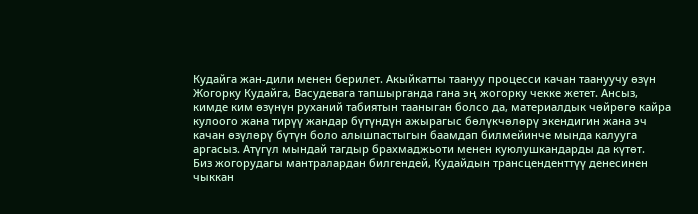Кудайга жан-дили менен берилет. Акыйкатты таануу процесси качан таануучу өзүн Жогорку Кудайга, Васудевага тапшырганда гана эң жогорку чекке жетет. Ансыз, кимде ким өзүнүн руханий табиятын тааныган болсо да, материалдык чөйрөгө кайра кулоого жана тирүү жандар бүтүндүн ажырагыс бөлүкчөлөрү экендигин жана эч качан өзүлөрү бүтүн боло алышпастыгын баамдап билмейинче мында калууга аргасыз. Атүгүл мындай тагдыр брахмаджьоти менен куюлушкандарды да күтөт.
Биз жогорудагы мантралардан билгендей, Кудайдын трансценденттүү денесинен чыккан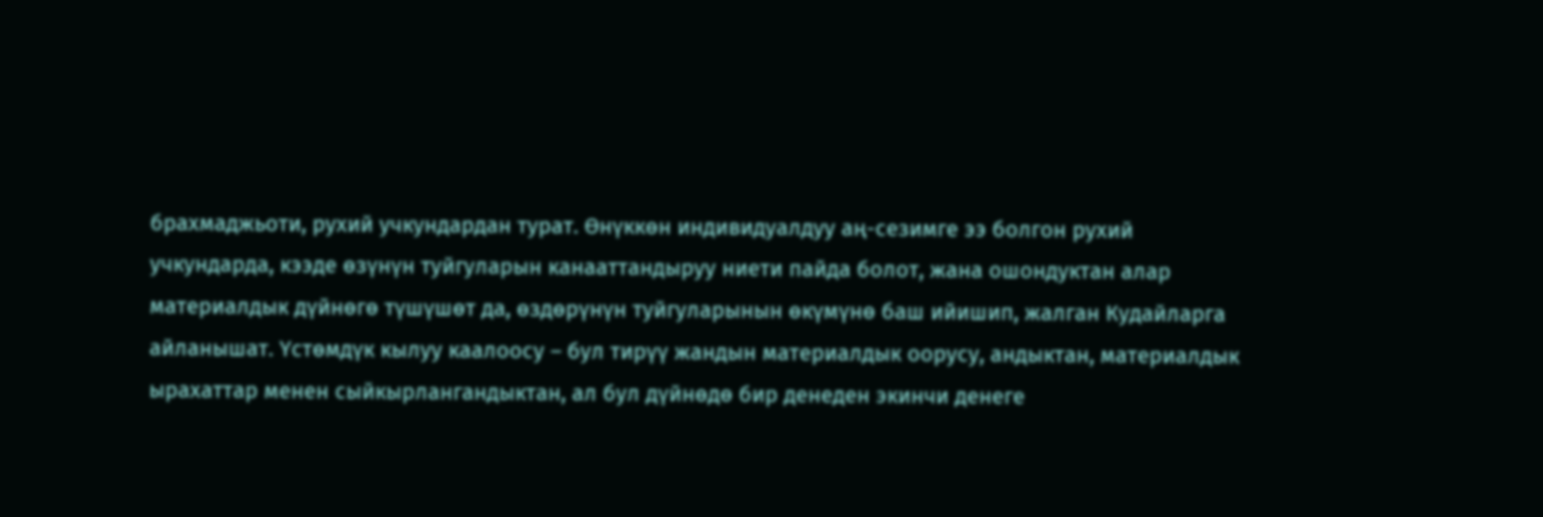брахмаджьоти, рухий учкундардан турат. Өнүккөн индивидуалдуу аң-сезимге ээ болгон рухий учкундарда, кээде өзүнүн туйгуларын канааттандыруу ниети пайда болот, жана ошондуктан алар материалдык дүйнөгө түшүшөт да, өздөрүнүн туйгуларынын өкүмүнө баш ийишип, жалган Кудайларга айланышат. Үстөмдүк кылуу каалоосу – бул тирүү жандын материалдык оорусу, андыктан, материалдык ырахаттар менен сыйкырлангандыктан, ал бул дүйнөдө бир денеден экинчи денеге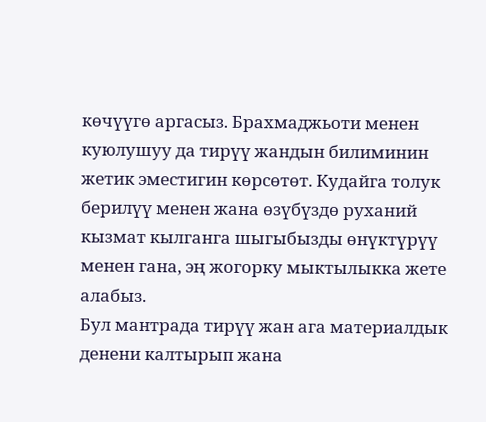көчүүгө аргасыз. Брахмаджьоти менен куюлушуу да тирүү жандын билиминин жетик эместигин көрсөтөт. Кудайга толук берилүү менен жана өзүбүздө руханий кызмат кылганга шыгыбызды өнүктүрүү менен гана, эң жогорку мыктылыкка жете алабыз.
Бул мантрада тирүү жан ага материалдык денени калтырып жана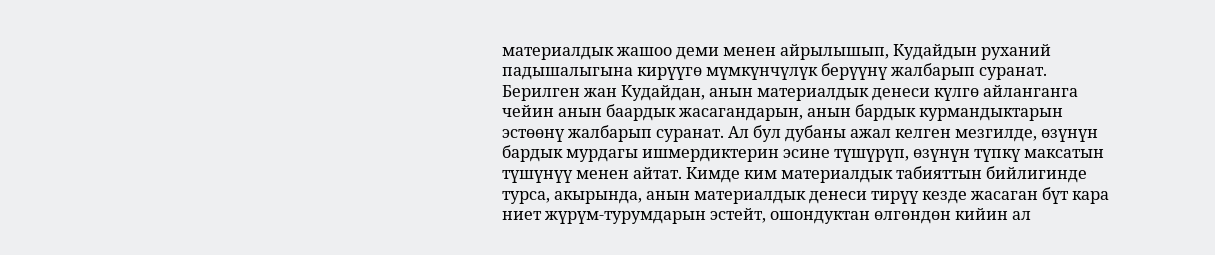материалдык жашоо деми менен айрылышып, Кудайдын руханий падышалыгына кирүүгө мүмкүнчүлүк берүүнү жалбарып суранат. Берилген жан Кудайдан, анын материалдык денеси күлгө айланганга чейин анын баардык жасагандарын, анын бардык курмандыктарын эстөөнү жалбарып суранат. Ал бул дубаны ажал келген мезгилде, өзүнүн бардык мурдагы ишмердиктерин эсине түшүрүп, өзүнүн түпкү максатын түшүнүү менен айтат. Кимде ким материалдык табияттын бийлигинде турса, акырында, анын материалдык денеси тирүү кезде жасаган бүт кара ниет жүрүм-турумдарын эстейт, ошондуктан өлгөндөн кийин ал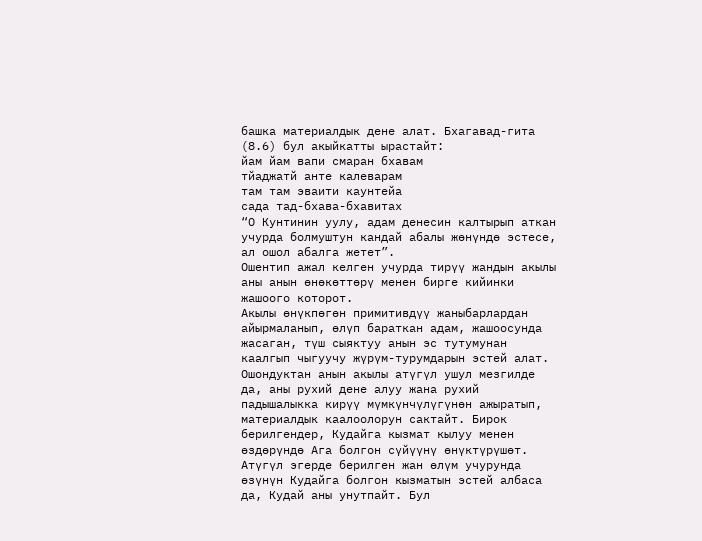башка материалдык дене алат. Бхагавад-гита (8.6) бул акыйкатты ырастайт:
йам йам вапи смаран бхавам
тйаджатй анте калеварам
там там эваити каунтейа
сада тад-бхава-бхавитах
“О Кунтинин уулу, адам денесин калтырып аткан учурда болмуштун кандай абалы жөнүндө эстесе, ал ошол абалга жетет”.
Ошентип ажал келген учурда тирүү жандын акылы аны анын өнөкөттөрү менен бирге кийинки жашоого которот.
Акылы өнүкпөгөн примитивдүү жаныбарлардан айырмаланып, өлүп бараткан адам, жашоосунда жасаган, түш сыяктуу анын эс тутумунан каалгып чыгуучу жүрүм-турумдарын эстей алат. Ошондуктан анын акылы атүгүл ушул мезгилде да, аны рухий дене алуу жана рухий падышалыкка кирүү мүмкүнчүлүгүнөн ажыратып, материалдык каалоолорун сактайт. Бирок берилгендер, Кудайга кызмат кылуу менен өздөрүндө Ага болгон сүйүүнү өнүктүрүшөт. Атүгүл эгерде берилген жан өлүм учурунда өзүнүн Кудайга болгон кызматын эстей албаса да, Кудай аны унутпайт. Бул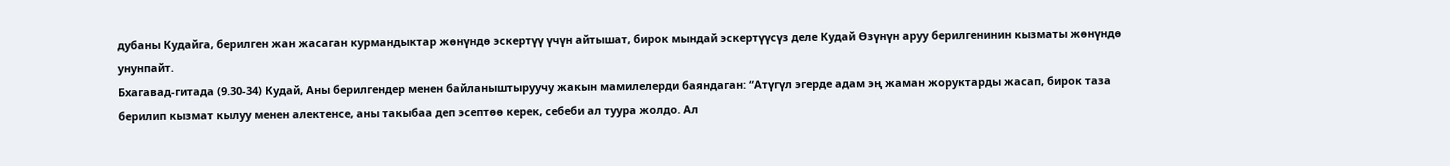дубаны Кудайга, берилген жан жасаган курмандыктар жөнүндө эскертүү үчүн айтышат, бирок мындай эскертүүсүз деле Кудай Өзүнүн аруу берилгенинин кызматы жөнүндө унунпайт.
Бхагавад-гитада (9.30-34) Кудай, Аны берилгендер менен байланыштыруучу жакын мамилелерди баяндаган: “Атүгүл эгерде адам эң жаман жоруктарды жасап, бирок таза берилип кызмат кылуу менен алектенсе, аны такыбаа деп эсептөө керек, себеби ал туура жолдо. Ал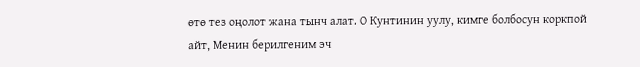өтө тез оңолот жана тынч алат. О Кунтинин уулу, кимге болбосун коркпой айт, Менин берилгеним эч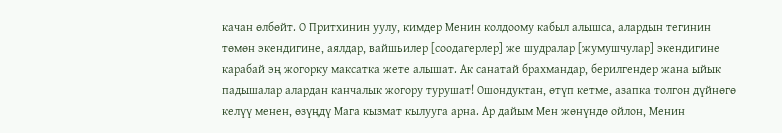качан өлбөйт. О Притхинин уулу, кимдер Менин колдоому кабыл алышса, алардын тегинин төмөн экендигине, аялдар, вайшьилер [соодагерлер] же шудралар [жумушчулар] экендигине карабай эң жогорку максатка жете алышат. Ак санатай брахмандар, берилгендер жана ыйык падышалар алардан канчалык жогору турушат! Ошондуктан, өтүп кетме, азапка толгон дүйнөгө келүү менен, өзүңдү Мага кызмат кылууга арна. Ар дайым Мен жөнүндө ойлон, Менин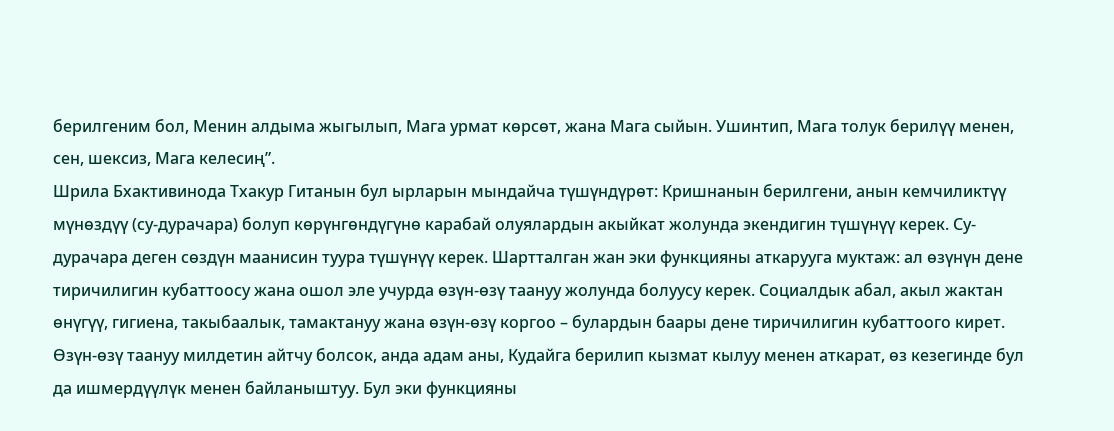берилгеним бол, Менин алдыма жыгылып, Мага урмат көрсөт, жана Мага сыйын. Ушинтип, Мага толук берилүү менен, сен, шексиз, Мага келесиң”.
Шрила Бхактивинода Тхакур Гитанын бул ырларын мындайча түшүндүрөт: Кришнанын берилгени, анын кемчиликтүү мүнөздүү (су-дурачара) болуп көрүнгөндүгүнө карабай олуялардын акыйкат жолунда экендигин түшүнүү керек. Су-дурачара деген сөздүн маанисин туура түшүнүү керек. Шартталган жан эки функцияны аткарууга муктаж: ал өзүнүн дене тиричилигин кубаттоосу жана ошол эле учурда өзүн-өзү таануу жолунда болуусу керек. Социалдык абал, акыл жактан өнүгүү, гигиена, такыбаалык, тамактануу жана өзүн-өзү коргоо – булардын баары дене тиричилигин кубаттоого кирет. Өзүн-өзү таануу милдетин айтчу болсок, анда адам аны, Кудайга берилип кызмат кылуу менен аткарат, өз кезегинде бул да ишмердүүлүк менен байланыштуу. Бул эки функцияны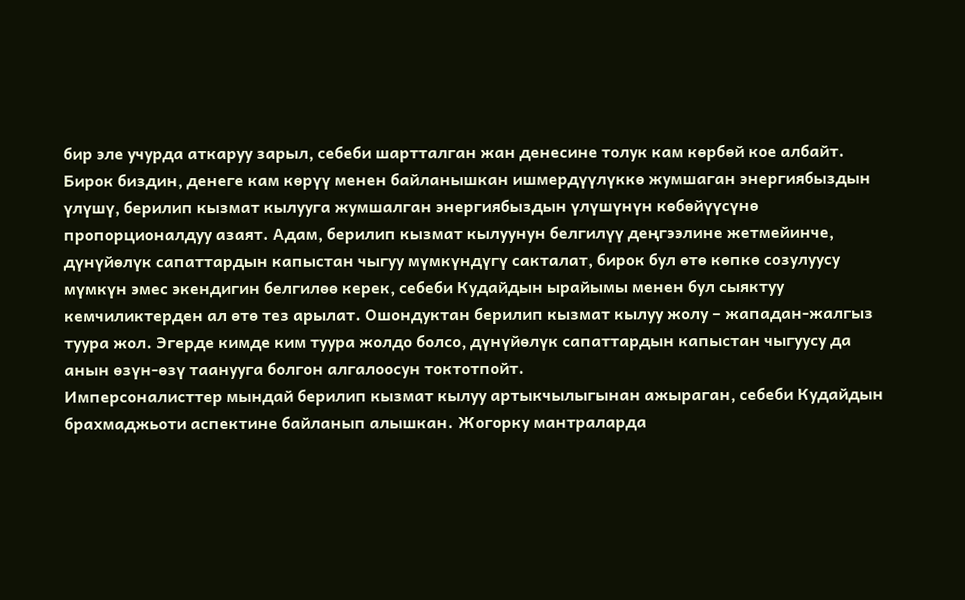бир эле учурда аткаруу зарыл, себеби шартталган жан денесине толук кам көрбөй кое албайт. Бирок биздин, денеге кам көрүү менен байланышкан ишмердүүлүккө жумшаган энергиябыздын үлүшү, берилип кызмат кылууга жумшалган энергиябыздын үлүшүнүн көбөйүүсүнө пропорционалдуу азаят. Адам, берилип кызмат кылуунун белгилүү деңгээлине жетмейинче, дүнүйөлүк сапаттардын капыстан чыгуу мүмкүндүгү сакталат, бирок бул өтө көпкө созулуусу мүмкүн эмес экендигин белгилөө керек, себеби Кудайдын ырайымы менен бул сыяктуу кемчиликтерден ал өтө тез арылат. Ошондуктан берилип кызмат кылуу жолу – жападан-жалгыз туура жол. Эгерде кимде ким туура жолдо болсо, дүнүйөлүк сапаттардын капыстан чыгуусу да анын өзүн-өзү таанууга болгон алгалоосун токтотпойт.
Имперсоналисттер мындай берилип кызмат кылуу артыкчылыгынан ажыраган, себеби Кудайдын брахмаджьоти аспектине байланып алышкан. Жогорку мантраларда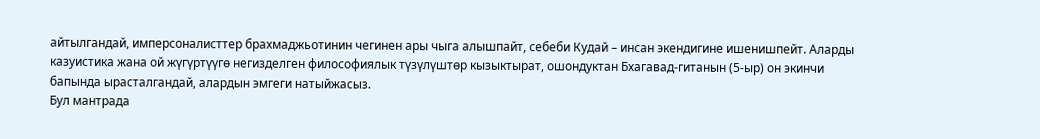айтылгандай, имперсоналисттер брахмаджьотинин чегинен ары чыга алышпайт, себеби Кудай – инсан экендигине ишенишпейт. Аларды казуистика жана ой жүгүртүүгө негизделген философиялык түзүлүштөр кызыктырат, ошондуктан Бхагавад-гитанын (5-ыр) он экинчи бапында ырасталгандай, алардын эмгеги натыйжасыз.
Бул мантрада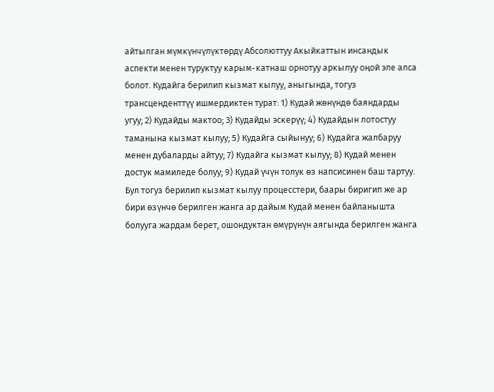айтылган мүмкүнчүлүктөрдү Абсолюттуу Акыйкаттын инсандык аспекти менен туруктуу карым-катнаш орнотуу аркылуу оңой эле алса болот. Кудайга берилип кызмат кылуу, аныгында, тогуз трансценденттүү ишмердиктен турат: 1) Кудай жөнүндө баяндарды угуу; 2) Кудайды мактоо; 3) Кудайды эскерүү; 4) Кудайдын лотостуу таманына кызмат кылуу; 5) Кудайга сыйынуу; 6) Кудайга жалбаруу менен дубаларды айтуу; 7) Кудайга кызмат кылуу; 8) Кудай менен достук мамиледе болуу; 9) Кудай үчүн толук өз напсисинен баш тартуу. Бул тогуз берилип кызмат кылуу процесстери, баары биригип же ар бири өзүнчө берилген жанга ар дайым Кудай менен байланышта болууга жардам берет, ошондуктан өмүрүнүн аягында берилген жанга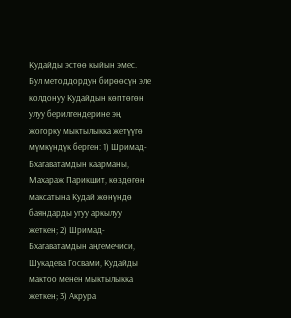Кудайды эстөө кыйын эмес. Бул методдордун бирөөсүн эле колдонуу Кудайдын көптөгөн улуу берилгендерине эң жогорку мыктылыкка жетүүгө мүмкүндүк берген: 1) Шримад-Бхагаватамдын каарманы, Махараж Парикшит, көздөгөн максатына Кудай жөнүндө баяндарды угуу аркылуу жеткен; 2) Шримад-Бхагаватамдын аңгемечиси, Шукадева Госвами, Кудайды мактоо менен мыктылыкка жеткен; 3) Акрура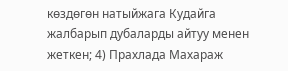көздөгөн натыйжага Кудайга жалбарып дубаларды айтуу менен жеткен; 4) Прахлада Махараж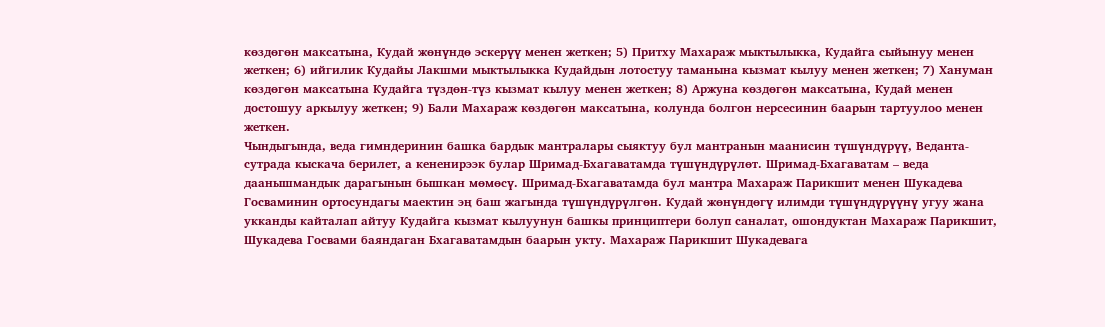көздөгөн максатына, Кудай жөнүндө эскерүү менен жеткен; 5) Притху Махараж мыктылыкка, Кудайга сыйынуу менен жеткен; 6) ийгилик Кудайы Лакшми мыктылыкка Кудайдын лотостуу таманына кызмат кылуу менен жеткен; 7) Хануман көздөгөн максатына Кудайга түздөн-түз кызмат кылуу менен жеткен; 8) Аржуна көздөгөн максатына, Кудай менен достошуу аркылуу жеткен; 9) Бали Махараж көздөгөн максатына, колунда болгон нерсесинин баарын тартуулоо менен жеткен.
Чындыгында, веда гимндеринин башка бардык мантралары сыяктуу бул мантранын маанисин түшүндүрүү, Веданта-сутрада кыскача берилет, а кененирээк булар Шримад-Бхагаватамда түшүндүрүлөт. Шримад-Бхагаватам – веда даанышмандык дарагынын бышкан мөмөсү. Шримад-Бхагаватамда бул мантра Махараж Парикшит менен Шукадева Госваминин ортосундагы маектин эң баш жагында түшүндүрүлгөн. Кудай жөнүндөгү илимди түшүндүрүүнү угуу жана укканды кайталап айтуу Кудайга кызмат кылуунун башкы принциптери болуп саналат, ошондуктан Махараж Парикшит, Шукадева Госвами баяндаган Бхагаватамдын баарын укту. Махараж Парикшит Шукадевага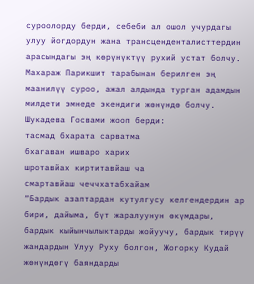суроолорду берди, себеби ал ошол учурдагы улуу йогдордун жана трансценденталисттердин арасындагы эң көрүнүктүү рухий устат болчу.
Махараж Парикшит тарабынан берилген эң маанилүү суроо, ажал алдында турган адамдын милдети эмнеде экендиги жөнүндө болчу. Шукадева Госвами жооп берди:
тасмад бхарата сарватма
бхагаван ишваро харих
шротавйах киртитавйаш ча
смартавйаш чеччхатабхайам
“Бардык азаптардан кутулгусу келгендердин ар бири, дайыма, бүт жаралуунун өкүмдары, бардык кыйынчылыктарды жойуучу, бардык тирүү жандардын Улуу Руху болгон, Жогорку Кудай жөнүндөгү баяндарды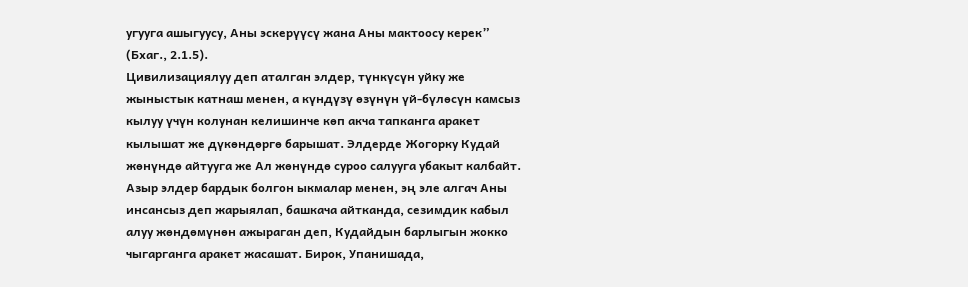угууга ашыгуусу, Аны эскерүүсү жана Аны мактоосу керек” (Бхаг., 2.1.5).
Цивилизациялуу деп аталган элдер, түнкүсүн уйку же жыныстык катнаш менен, а күндүзү өзүнүн үй-бүлөсүн камсыз кылуу үчүн колунан келишинче көп акча тапканга аракет кылышат же дүкөндөргө барышат. Элдерде Жогорку Кудай жөнүндө айтууга же Ал жөнүндө суроо салууга убакыт калбайт. Азыр элдер бардык болгон ыкмалар менен, эң эле алгач Аны инсансыз деп жарыялап, башкача айтканда, сезимдик кабыл алуу жөндөмүнөн ажыраган деп, Кудайдын барлыгын жокко чыгарганга аракет жасашат. Бирок, Упанишада,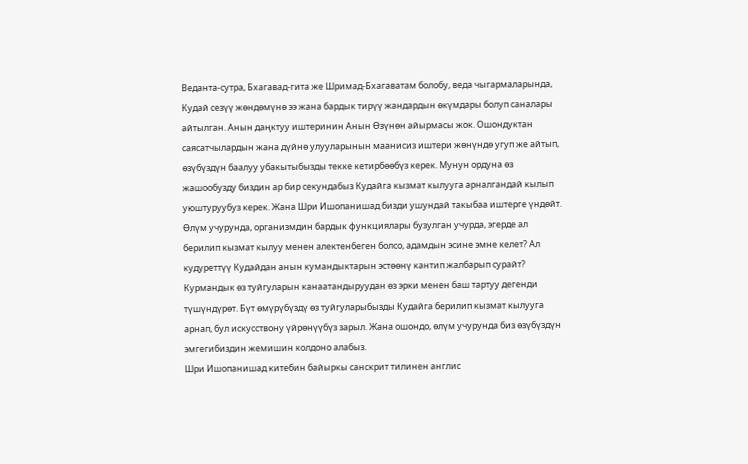Веданта-сутра, Бхагавад-гита же Шримад-Бхагаватам болобу, веда чыгармаларында, Кудай сезүү жөндөмүнө ээ жана бардык тирүү жандардын өкүмдары болуп саналары айтылган. Анын даңктуу иштеринин Анын Өзүнөн айырмасы жок. Ошондуктан саясатчылардын жана дүйнө улууларынын маанисиз иштери жөнүндө угуп же айтып, өзүбүздүн баалуу убакытыбызды текке кетирбөөбүз керек. Мунун ордуна өз жашообузду биздин ар бир секундабыз Кудайга кызмат кылууга арналгандай кылып уюштуруубуз керек. Жана Шри Ишопанишад бизди ушундай такыбаа иштерге үндөйт.
Өлүм учурунда, организмдин бардык функциялары бузулган учурда, эгерде ал берилип кызмат кылуу менен алектенбеген болсо, адамдын эсине эмне келет? Ал кудуреттүү Кудайдан анын кумандыктарын эстөөнү кантип жалбарып сурайт? Курмандык өз туйгуларын канаатандыруудан өз эрки менен баш тартуу дегенди түшүндүрөт. Бүт өмүрүбүздү өз туйгуларыбызды Кудайга берилип кызмат кылууга арнап, бул искусствону үйрөнүүбүз зарыл. Жана ошондо, өлүм учурунда биз өзүбүздүн эмгегибиздин жемишин колдоно алабыз.
Шри Ишопанишад китебин байыркы санскрит тилинен англис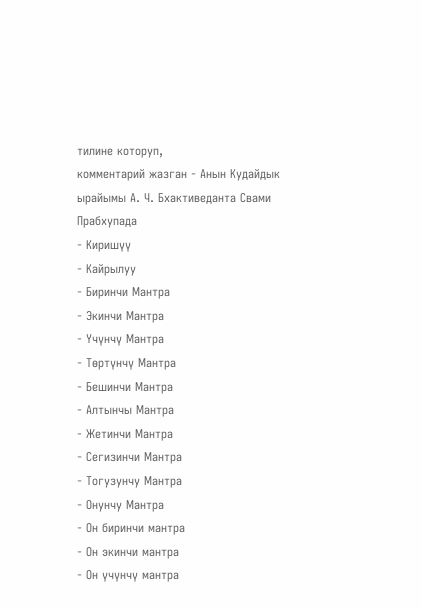тилине которуп,
комментарий жазган - Анын Кудайдык ырайымы А. Ч. Бхактиведанта Свами Прабхупада
- Киришүү
- Кайрылуу
- Биринчи Мантра
- Экинчи Мантра
- Үчүнчү Мантра
- Төртүнчү Мантра
- Бешинчи Мантра
- Алтынчы Мантра
- Жетинчи Мантра
- Сегизинчи Мантра
- Тогузунчу Мантра
- Онунчу Мантра
- Он биринчи мантра
- Он экинчи мантра
- Он үчүнчү мантра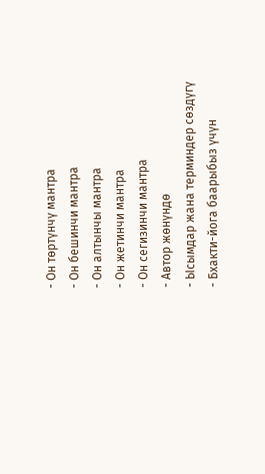- Он төртүнчү мантра
- Он бешинчи мантра
- Он алтынчы мантра
- Он жетинчи мантра
- Он сегизинчи мантра
- Автор жөнүндө
- Ысымдар жана терминдер сөздүгү
- Бхакти-йога баарыбыз үчүн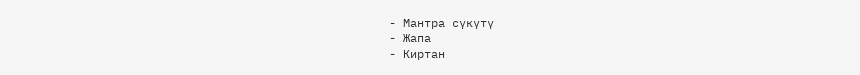- Мантра сүкүтү
- Жапа
- Киртан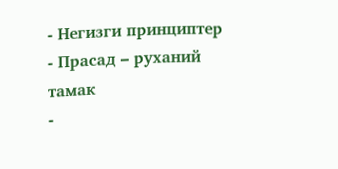- Негизги принциптер
- Прасад – руханий тамак
-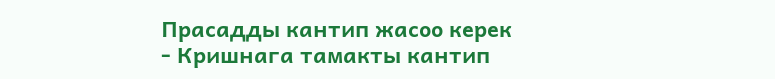Прасадды кантип жасоо керек
- Кришнага тамакты кантип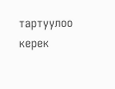тартуулоо керек